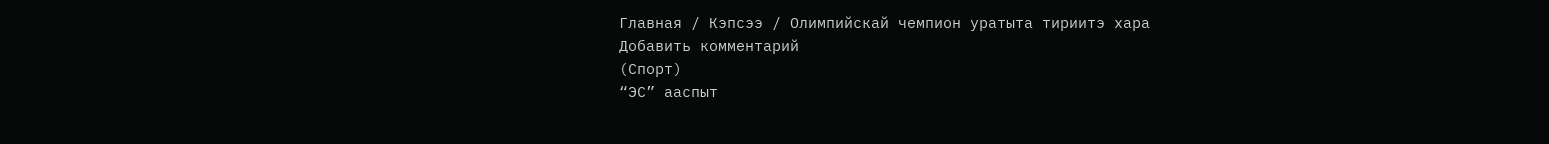Главная / Кэпсээ / Олимпийскай чемпион уратыта тириитэ хара
Добавить комментарий
(Спорт)
“ЭС” ааспыт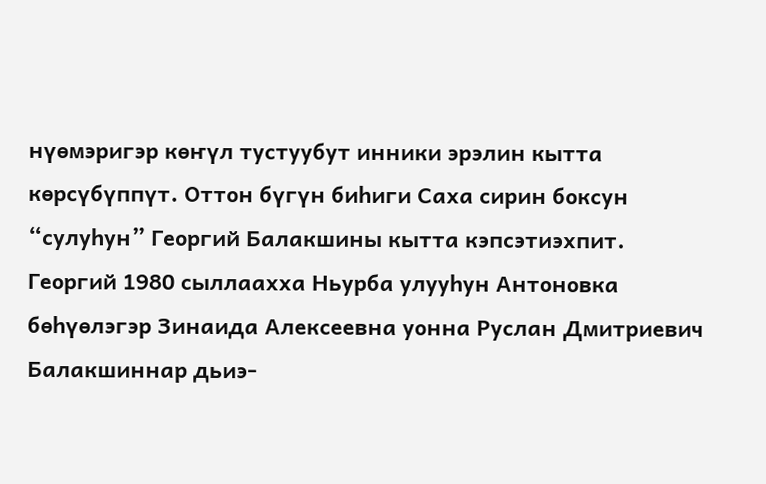нүөмэригэр көҥүл тустуубут инники эрэлин кытта көрсүбүппүт. Оттон бүгүн биһиги Саха сирин боксун “сулуһун” Георгий Балакшины кытта кэпсэтиэхпит. Георгий 1980 сыллаахха Ньурба улууһун Антоновка бөһүөлэгэр Зинаида Алексеевна уонна Руслан Дмитриевич Балакшиннар дьиэ-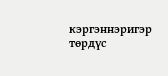кэргэннэригэр төрдүс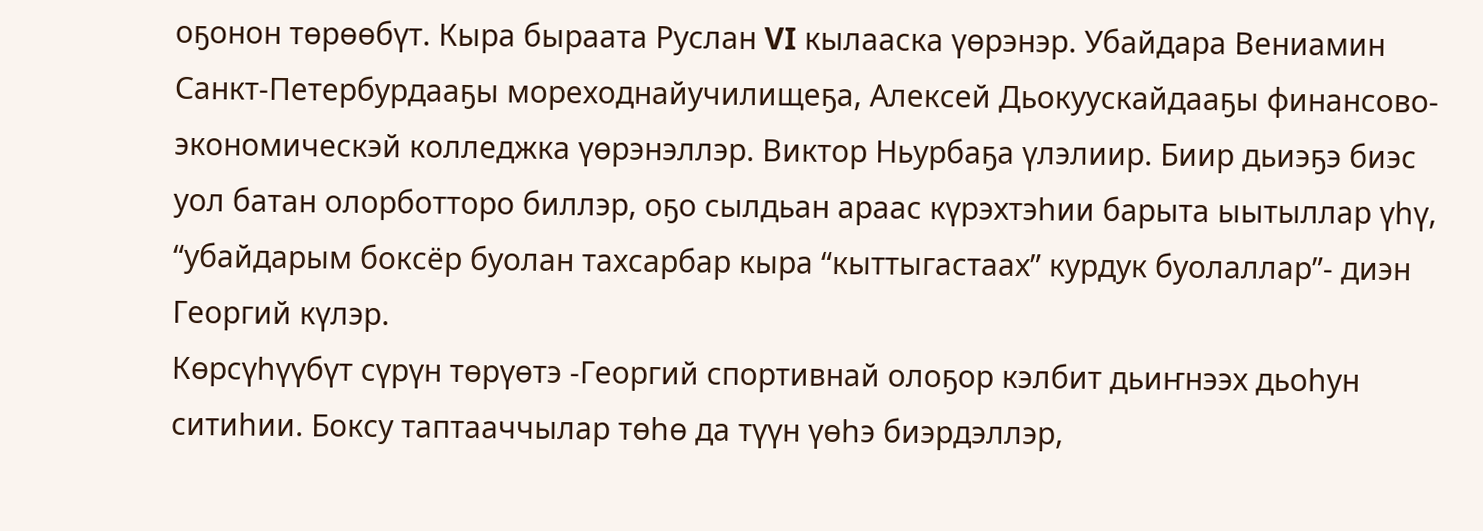оҕонон төрөөбүт. Кыра быраата Руслан VI кылааска үөрэнэр. Убайдара Вениамин Санкт-Петербурдааҕы мореходнайучилищеҕа, Алексей Дьокуускайдааҕы финансово-экономическэй колледжка үөрэнэллэр. Виктор Ньурбаҕа үлэлиир. Биир дьиэҕэ биэс уол батан олорботторо биллэр, оҕо сылдьан араас күрэхтэһии барыта ыытыллар үһү, “убайдарым боксёр буолан тахсарбар кыра “кыттыгастаах” курдук буолаллар”- диэн Георгий күлэр.
Көрсүһүүбүт сүрүн төрүөтэ -Георгий спортивнай олоҕор кэлбит дьиҥнээх дьоһун ситиһии. Боксу таптааччылар төһө да түүн үөһэ биэрдэллэр,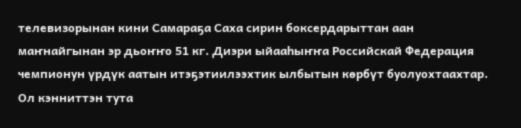телевизорынан кини Самараҕа Саха сирин боксердарыттан аан маҥнайгынан эр дьоҥҥо 51 кг. Диэри ыйааһыҥҥа Российскай Федерация чемпионун үрдүк аатын итэҕэтиилээхтик ылбытын көрбүт буолуохтаахтар. Ол кэнниттэн тута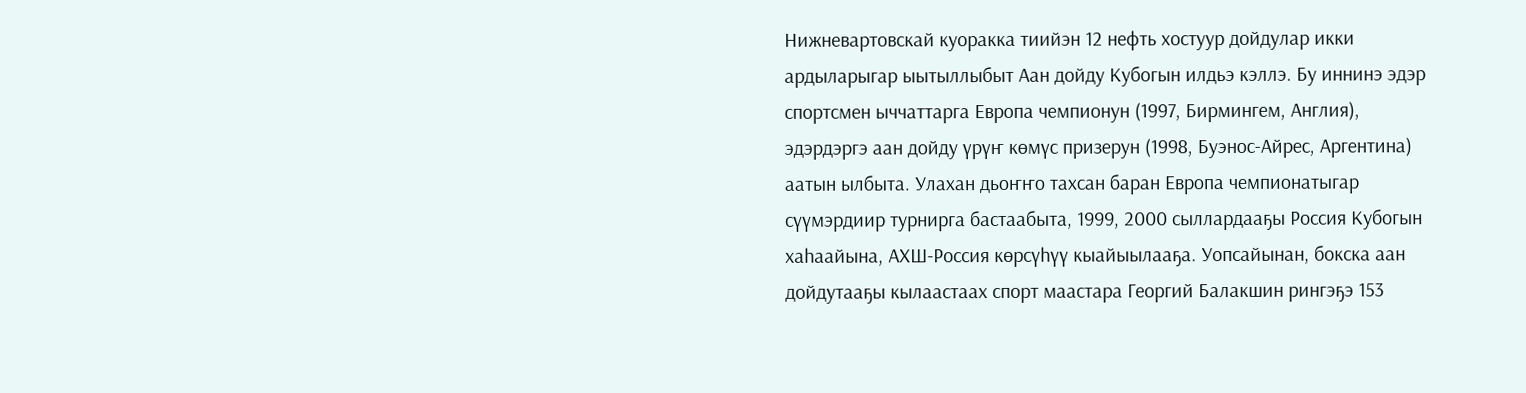Нижневартовскай куоракка тиийэн 12 нефть хостуур дойдулар икки ардыларыгар ыытыллыбыт Аан дойду Кубогын илдьэ кэллэ. Бу иннинэ эдэр спортсмен ыччаттарга Европа чемпионун (1997, Бирмингем, Англия), эдэрдэргэ аан дойду үрүҥ көмүс призерун (1998, Буэнос-Айрес, Аргентина) аатын ылбыта. Улахан дьоҥҥо тахсан баран Европа чемпионатыгар сүүмэрдиир турнирга бастаабыта, 1999, 2000 сыллардааҕы Россия Кубогын хаһаайына, АХШ-Россия көрсүһүү кыайыылааҕа. Уопсайынан, бокска аан дойдутааҕы кылаастаах спорт маастара Георгий Балакшин рингэҕэ 153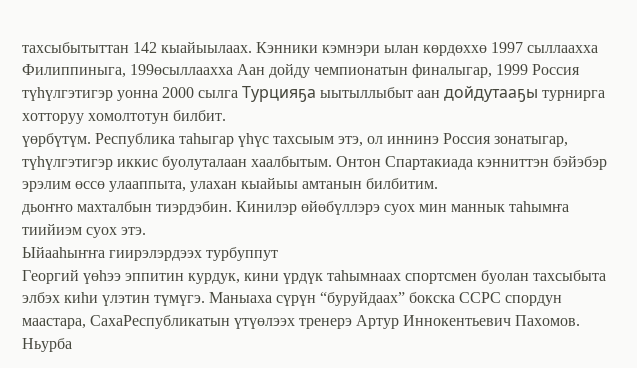тахсыбытыттан 142 кыайыылаах. Кэнники кэмнэри ылан көрдөххө 1997 сыллаахха Филиппиныга, 199өсыллаахха Аан дойду чемпионатын финалыгар, 1999 Россия түһүлгэтигэр уонна 2000 сылга Турцияҕа ыытыллыбыт аан дойдутааҕы турнирга хотторуу хомолтотун билбит.
үөрбүтүм. Республика таһыгар үһүс тахсыым этэ, ол иннинэ Россия зонатыгар, түһүлгэтигэр иккис буолуталаан хаалбытым. Онтон Спартакиада кэнниттэн бэйэбэр эрэлим өссө улааппыта, улахан кыайыы амтанын билбитим.
дьоҥҥо махталбын тиэрдэбин. Кинилэр өйөбүллэрэ суох мин маннык таһымҥа тиийиэм суох этэ.
Ыйааһыҥҥа гиирэлэрдээх турбуппут
Георгий үөһээ эппитин курдук, кини үрдүк таһымнаах спортсмен буолан тахсыбыта элбэх киһи үлэтин түмүгэ. Маныаха сүрүн “буруйдаах” бокска ССРС спордун маастара, СахаРеспубликатын үтүөлээх тренерэ Артур Иннокентьевич Пахомов. Ньурба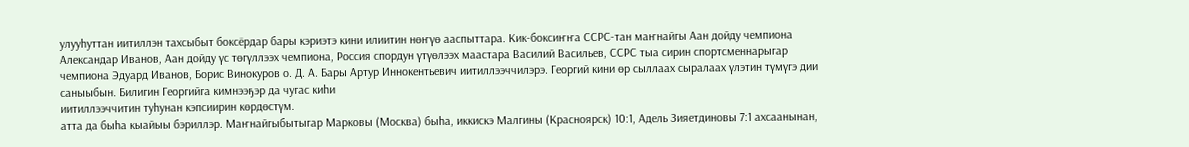улууһуттан иитиллэн тахсыбыт боксёрдар бары кэриэтэ кини илиитин нөҥүө ааспыттара. Кик-боксиҥҥа ССРС-тан маҥнайгы Аан дойду чемпиона Александар Иванов, Аан дойду үс төгүллээх чемпиона, Россия спордун үтүөлээх маастара Василий Васильев, ССРС тыа сирин спортсменнарыгар чемпиона Эдуард Иванов, Борис Винокуров о. Д. А. Бары Артур Иннокентьевич иитиллээччилэрэ. Георгий кини өр сыллаах сыралаах үлэтин түмүгэ дии саныыбын. Билигин Георгийга кимнээҕэр да чугас киһи
иитиллээччитин туһунан кэпсиирин көрдөстүм.
атта да быһа кыайыы бэриллэр. Маҥнайгыбытыгар Марковы (Москва) быһа, иккискэ Малгины (Красноярск) 10:1, Адель Зияетдиновы 7:1 ахсаанынан,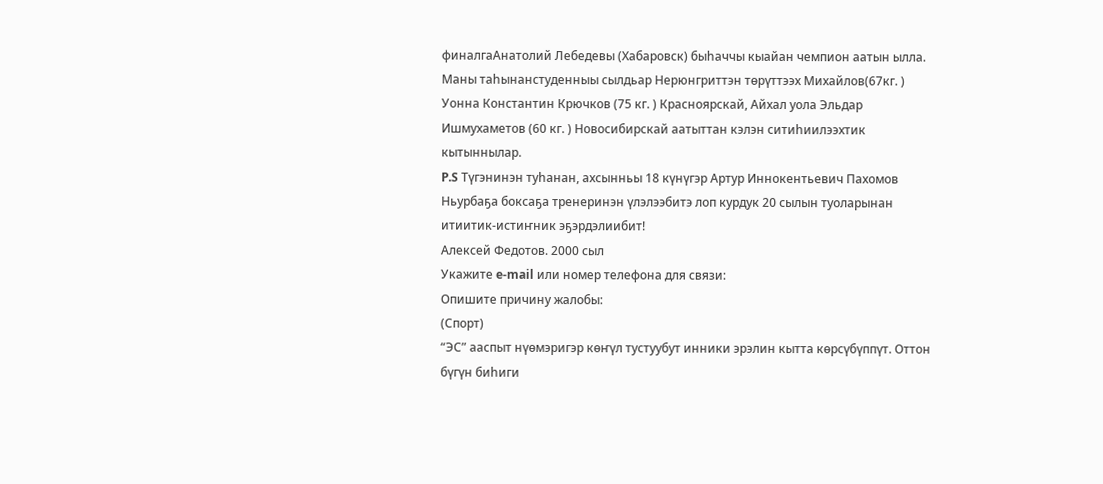финалгаАнатолий Лебедевы (Хабаровск) быһаччы кыайан чемпион аатын ылла. Маны таһынанстуденныы сылдьар Нерюнгриттэн төрүттээх Михайлов(67кг. ) Уонна Константин Крючков (75 кг. ) Красноярскай, Айхал уола Эльдар Ишмухаметов (60 кг. ) Новосибирскай аатыттан кэлэн ситиһиилээхтик кытыннылар.
P.S Түгэнинэн туһанан, ахсынньы 18 күнүгэр Артур Иннокентьевич Пахомов Ньурбаҕа боксаҕа тренеринэн үлэлээбитэ лоп курдук 20 сылын туоларынан итиитик-истиҥник эҕэрдэлиибит!
Алексей Федотов. 2000 сыл
Укажите e-mail или номер телефона для связи:
Опишите причину жалобы:
(Спорт)
“ЭС” ааспыт нүөмэригэр көҥүл тустуубут инники эрэлин кытта көрсүбүппүт. Оттон бүгүн биһиги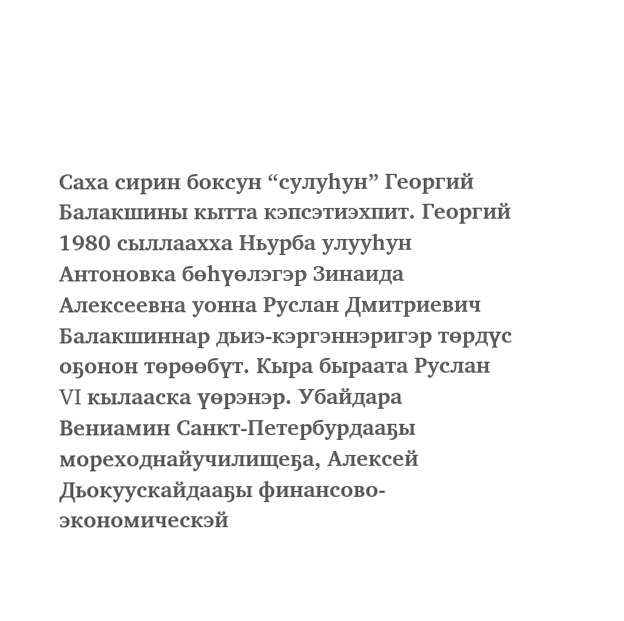Саха сирин боксун “сулуһун” Георгий Балакшины кытта кэпсэтиэхпит. Георгий 1980 сыллаахха Ньурба улууһун Антоновка бөһүөлэгэр Зинаида Алексеевна уонна Руслан Дмитриевич Балакшиннар дьиэ-кэргэннэригэр төрдүс оҕонон төрөөбүт. Кыра быраата Руслан VI кылааска үөрэнэр. Убайдара Вениамин Санкт-Петербурдааҕы мореходнайучилищеҕа, Алексей Дьокуускайдааҕы финансово-экономическэй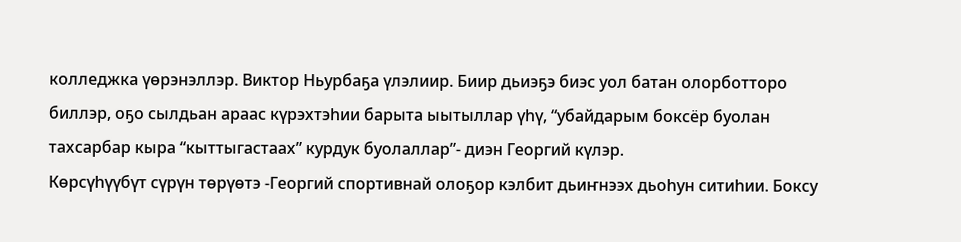колледжка үөрэнэллэр. Виктор Ньурбаҕа үлэлиир. Биир дьиэҕэ биэс уол батан олорботторо биллэр, оҕо сылдьан араас күрэхтэһии барыта ыытыллар үһү, “убайдарым боксёр буолан тахсарбар кыра “кыттыгастаах” курдук буолаллар”- диэн Георгий күлэр.
Көрсүһүүбүт сүрүн төрүөтэ -Георгий спортивнай олоҕор кэлбит дьиҥнээх дьоһун ситиһии. Боксу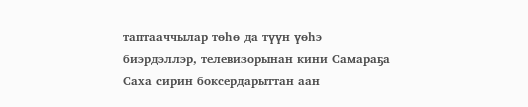таптааччылар төһө да түүн үөһэ биэрдэллэр, телевизорынан кини Самараҕа Саха сирин боксердарыттан аан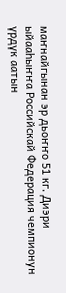маҥнайгынан эр дьоҥҥо 51 кг. Диэри ыйааһыҥҥа Российскай Федерация чемпионун үрдүк аатын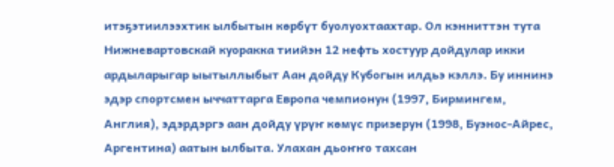итэҕэтиилээхтик ылбытын көрбүт буолуохтаахтар. Ол кэнниттэн тута Нижневартовскай куоракка тиийэн 12 нефть хостуур дойдулар икки ардыларыгар ыытыллыбыт Аан дойду Кубогын илдьэ кэллэ. Бу иннинэ эдэр спортсмен ыччаттарга Европа чемпионун (1997, Бирмингем, Англия), эдэрдэргэ аан дойду үрүҥ көмүс призерун (1998, Буэнос-Айрес, Аргентина) аатын ылбыта. Улахан дьоҥҥо тахсан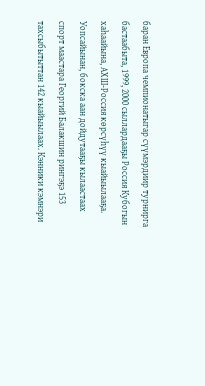баран Европа чемпионатыгар сүүмэрдиир турнирга бастаабыта, 1999, 2000 сыллардааҕы Россия Кубогын хаһаайына, АХШ-Россия көрсүһүү кыайыылааҕа. Уопсайынан, бокска аан дойдутааҕы кылаастаах спорт маастара Георгий Балакшин рингэҕэ 153 тахсыбытыттан 142 кыайыылаах. Кэнники кэмнэри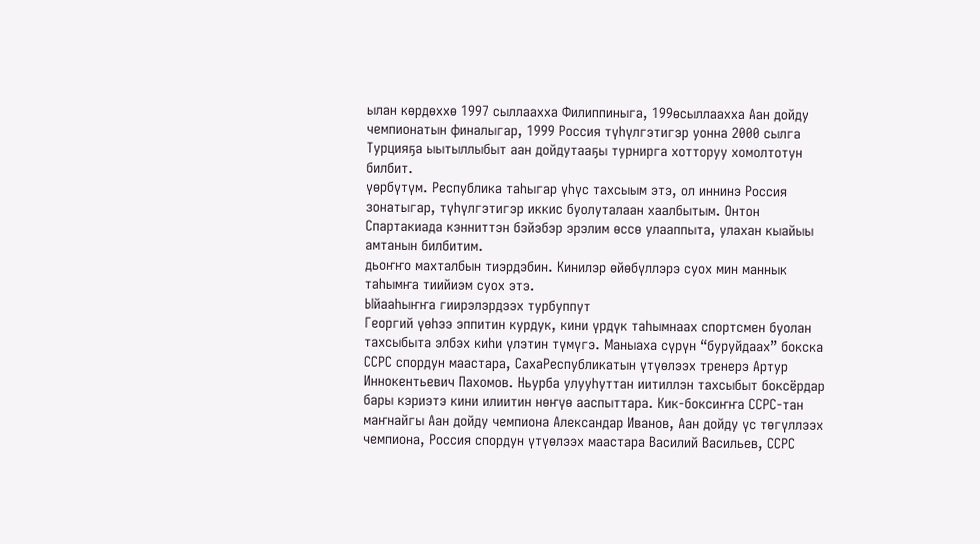ылан көрдөххө 1997 сыллаахха Филиппиныга, 199өсыллаахха Аан дойду чемпионатын финалыгар, 1999 Россия түһүлгэтигэр уонна 2000 сылга Турцияҕа ыытыллыбыт аан дойдутааҕы турнирга хотторуу хомолтотун билбит.
үөрбүтүм. Республика таһыгар үһүс тахсыым этэ, ол иннинэ Россия зонатыгар, түһүлгэтигэр иккис буолуталаан хаалбытым. Онтон Спартакиада кэнниттэн бэйэбэр эрэлим өссө улааппыта, улахан кыайыы амтанын билбитим.
дьоҥҥо махталбын тиэрдэбин. Кинилэр өйөбүллэрэ суох мин маннык таһымҥа тиийиэм суох этэ.
Ыйааһыҥҥа гиирэлэрдээх турбуппут
Георгий үөһээ эппитин курдук, кини үрдүк таһымнаах спортсмен буолан тахсыбыта элбэх киһи үлэтин түмүгэ. Маныаха сүрүн “буруйдаах” бокска ССРС спордун маастара, СахаРеспубликатын үтүөлээх тренерэ Артур Иннокентьевич Пахомов. Ньурба улууһуттан иитиллэн тахсыбыт боксёрдар бары кэриэтэ кини илиитин нөҥүө ааспыттара. Кик-боксиҥҥа ССРС-тан маҥнайгы Аан дойду чемпиона Александар Иванов, Аан дойду үс төгүллээх чемпиона, Россия спордун үтүөлээх маастара Василий Васильев, ССРС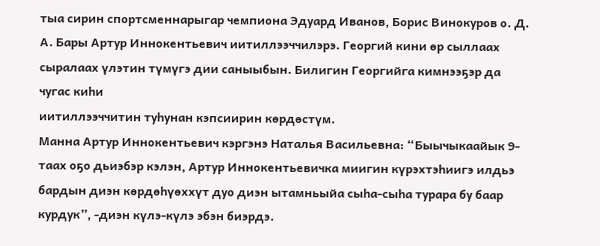тыа сирин спортсменнарыгар чемпиона Эдуард Иванов, Борис Винокуров о. Д. А. Бары Артур Иннокентьевич иитиллээччилэрэ. Георгий кини өр сыллаах сыралаах үлэтин түмүгэ дии саныыбын. Билигин Георгийга кимнээҕэр да чугас киһи
иитиллээччитин туһунан кэпсиирин көрдөстүм.
Манна Артур Иннокентьевич кэргэнэ Наталья Васильевна: “Быычыкаайык 9-таах оҕо дьиэбэр кэлэн, Артур Иннокентьевичка миигин күрэхтэһиигэ илдьэ бардын диэн көрдөһүөххүт дуо диэн ытамньыйа сыһа-сыһа турара бу баар курдук”, -диэн күлэ-күлэ эбэн биэрдэ.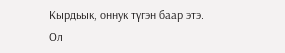Кырдьык, оннук түгэн баар этэ. Ол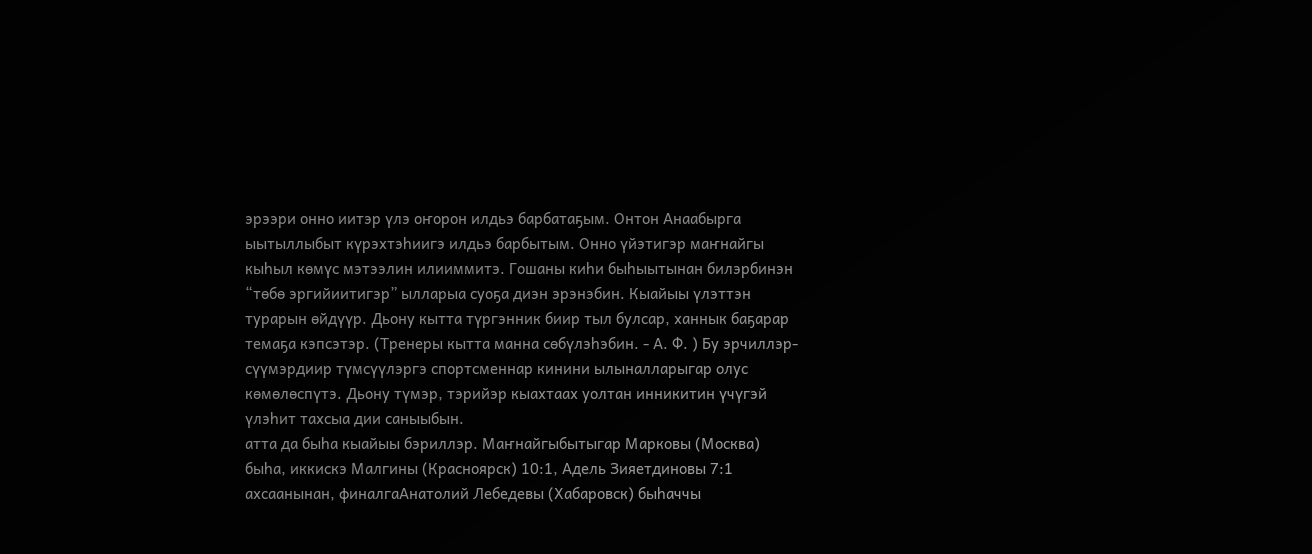эрээри онно иитэр үлэ оҥорон илдьэ барбатаҕым. Онтон Анаабырга ыытыллыбыт күрэхтэһиигэ илдьэ барбытым. Онно үйэтигэр маҥнайгы кыһыл көмүс мэтээлин илииммитэ. Гошаны киһи быһыытынан билэрбинэн “төбө эргийиитигэр” ылларыа суоҕа диэн эрэнэбин. Кыайыы үлэттэн турарын өйдүүр. Дьону кытта түргэнник биир тыл булсар, ханнык баҕарар темаҕа кэпсэтэр. (Тренеры кытта манна сөбүлэһэбин. - А. Ф. ) Бу эрчиллэр-сүүмэрдиир түмсүүлэргэ спортсменнар кинини ылыналларыгар олус көмөлөспүтэ. Дьону түмэр, тэрийэр кыахтаах уолтан инникитин үчүгэй үлэһит тахсыа дии саныыбын.
атта да быһа кыайыы бэриллэр. Маҥнайгыбытыгар Марковы (Москва) быһа, иккискэ Малгины (Красноярск) 10:1, Адель Зияетдиновы 7:1 ахсаанынан, финалгаАнатолий Лебедевы (Хабаровск) быһаччы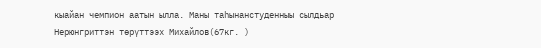кыайан чемпион аатын ылла. Маны таһынанстуденныы сылдьар Нерюнгриттэн төрүттээх Михайлов(67кг. )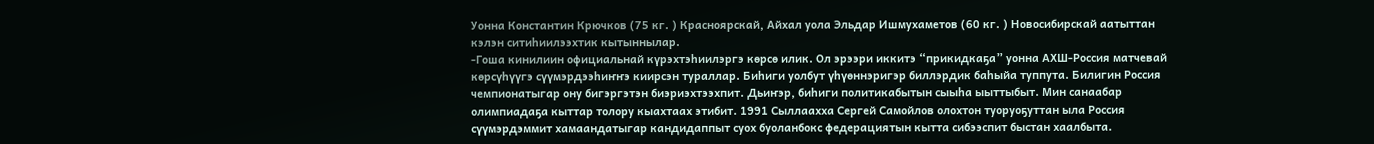Уонна Константин Крючков (75 кг. ) Красноярскай, Айхал уола Эльдар Ишмухаметов (60 кг. ) Новосибирскай аатыттан кэлэн ситиһиилээхтик кытыннылар.
-Гоша кинилиин официальнай күрэхтэһиилэргэ көрсө илик. Ол эрээри иккитэ “прикидкаҕа” уонна АХШ-Россия матчевай көрсүһүүгэ сүүмэрдээһиҥҥэ киирсэн тураллар. Биһиги уолбут үһүөннэригэр биллэрдик баһыйа туппута. Билигин Россия чемпионатыгар ону бигэргэтэн биэриэхтээхпит. Дьиҥэр, биһиги политикабытын сыыһа ыыттыбыт. Мин санаабар олимпиадаҕа кыттар толору кыахтаах этибит. 1991 Сыллаахха Сергей Самойлов олохтон туоруоҕуттан ыла Россия сүүмэрдэммит хамаандатыгар кандидаппыт суох буоланбокс федерациятын кытта сибээспит быстан хаалбыта.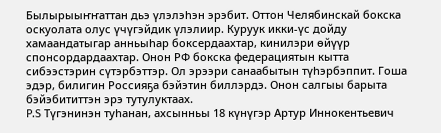Былырыыҥҥаттан дьэ үлэлэһэн эрэбит. Оттон Челябинскай бокска оскуолата олус үчүгэйдик үлэлиир. Куруук икки-үс дойду хамаандатыгар анньыһар боксердаахтар, кинилэри өйүүр спонсордардаахтар. Онон РФ бокска федерациятын кытта сибээстэрин сүтэрбэттэр. Ол эрээри санаабытын түһэрбэппит. Гоша эдэр, билигин Россияҕа бэйэтин биллэрдэ. Онон салгыы барыта бэйэбититтэн эрэ тутулуктаах.
P.S Түгэнинэн туһанан, ахсынньы 18 күнүгэр Артур Иннокентьевич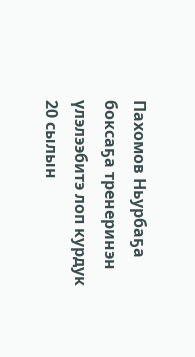Пахомов Ньурбаҕа боксаҕа тренеринэн үлэлээбитэ лоп курдук 20 сылын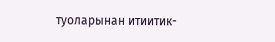туоларынан итиитик-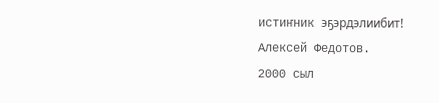истиҥник эҕэрдэлиибит!
Алексей Федотов.
2000 сыл